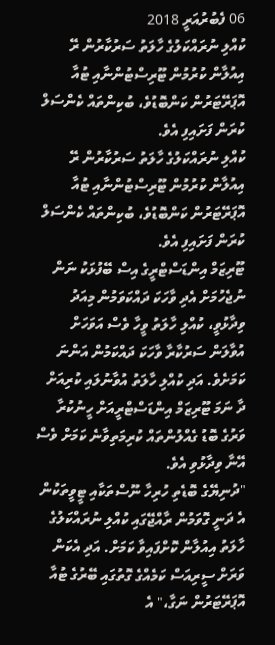06 ފެބުރުއަރީ 2018
ކުއްލި ނުރައްކަލުގެ ހާލަތު ސަރުކާރުން ރޭ އިއުލާން ކުރުމުން ޓޫރިސްޓުންނާއި ޓުއާ އޮޕަރޭޓަރުން ކަންބޮޑުވެ، ބުކިންތައް ކެންސަލް ކުރަން ފަށައިފި އެވެ.
ކުއްލި ނުރައްކަލުގެ ހާލަތު ސަރުކާރުން ރޭ އިއުލާން ކުރުމުން ޓޫރިސްޓުންނާއި ޓުއާ އޮޕަރޭޓަރުން ކަންބޮޑުވެ، ބުކިންތައް ކެންސަލް ކުރަން ފަށައިފި އެވެ.
ޓޫރިޒަމް އިންޑަސްޓްރީގެ އިސް ބޭފުޅަކު ނަން ނުޖެހުމަށް އެދި ވާހަކަ ދައްކަވަމުން މިއަދު ވިދާޅުވީ، ކުއްލި ހާލަތު ވީހާ ވެސް އަވަހަށް އުވާލަން ސަރުކާރާ ވާހަކަ ދައްކަމުން އަންނަ ކަމަށެވެ. އަދި ކުއްލި ހާލަތު އުވާނުލައި ކުރިއަށް ދާ ނަމަ ޓޫރިޒަމް އިންޑަސްޓްރީއަށް ހީނުކުރާ ވަރުގެ ބޮޑު ގެއްލުންތައް ކުރިމަތިވާނެ ކަމަށް ވެސް އޭނާ ވިދާޅުވި އެވެ.
"ދުނިޔޭގެ ބޮޑެތި ހުރިހާ ނޫސްތަކާއި ޓީވީތަކުން އެ ދަނީ ގޮވަމުން ރާއްޖޭގައި ކުއްލި ނުރައްކަލުގެ ހާލަތު އިއުލާން ކޮށްފައިވާ ކަމަށް. އަދި އެކަން ވަރަށް ސީރިއަސް ކަމެއްގެ ގޮތުގައި ބޭރުގެ ޓުއާ އޮޕަރޭޓަރުން ނަގާ،" އެ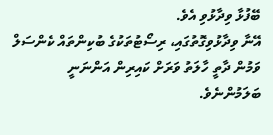ބޭފުޅާ ވިދާޅުވި އެވެ.
އޭނާ ވިދާޅުވިގޮތުގައި، ރިސޯޓުތަކުގެ ބުކިންތައް ކެންސަލް ވަމުން ދާތީ ހާލަތު ވަރަށް ކައިރިން އަންނަނީ ބަލަމުންނެވެ.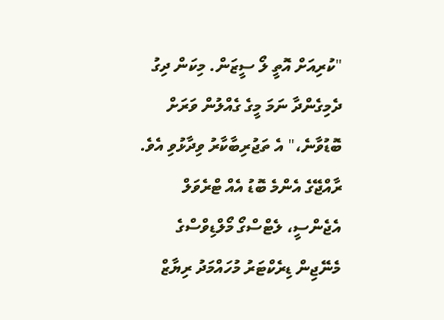"ކުރިއަށް އޮތީ ލޯ ސީޒަން. މިކަން ދިގު ދެމިގެންދާ ނަމަ މީގެ ގެއްލުން ވަރަށް ބޮޑުވާނެ،" އެ ތަޖުރިބާކާރު ވިދާޅުވި އެވެ.
ރާއްޖޭގެ އެންމެ ބޮޑު އެއް ޓްރެވަލް އެޖެންސީ، ލެޓްސްގޯ މޯލްޑިވްސްގެ މެނޭޖިން ޑިރެކްޓަރު މުހައްމަދު ރިޔާޒް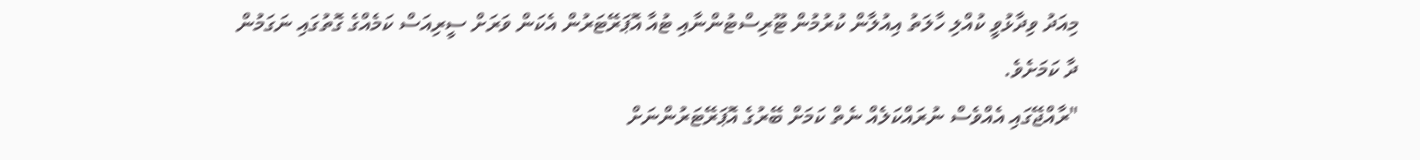މިއަދު ވިދާޅުވީ ކުއްލި ހާލަތު އިއުލާން ކުރުމުން ޓޫރިސްޓުންނާއި ޓުއާ އޮޕަރޭޓަރުން އެކަން ވަރަށް ސީރިއަސް ކަމެއްގެ ގޮތުގައި ނަގަމުން ދާ ކަމަށެވެ.
"ރާއްޖޭގައި އެއްވެސް ނުރައްކަލެއް ނެތް ކަމަށް ބޭރުގެ އޮޕަރޭޓަރުންނަށް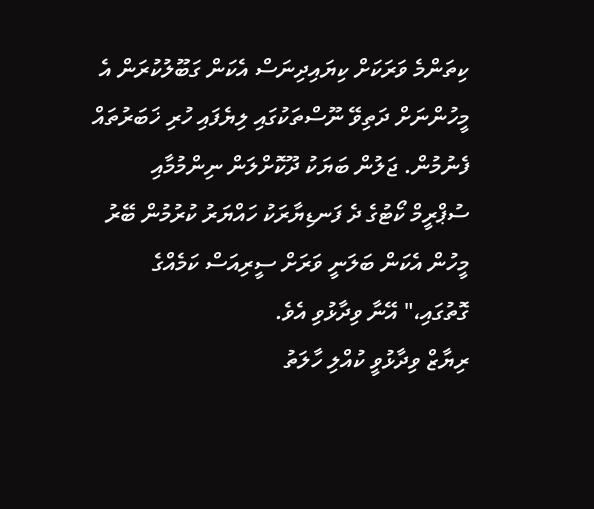ކިތަންމެ ވަރަކަށް ކިޔައިދިނަސް އެކަން ގަބޫލުކުރަން އެ މީހުންނަށް ދަތިވޭ ނޫސްތަކުގައި ލިޔެފައި ހުރި ޚަބަރުތައް ފެނުމުން. ޖަލުން ބަޔަކު ދޫކޮށްލަން ނިންމުމާއި ސުޕްރީމް ކޯޓުގެ ދެ ފަނޑިޔާރަކު ހައްޔަރު ކުރުމުން ބޭރު މީހުން އެކަން ބަލަނީ ވަރަށް ސީރިއަސް ކަމެއްގެ ގޮތުގައި،" އޭނާ ވިދާޅުވި އެވެ.
ރިޔާޒް ވިދާޅުވީ ކުއްލި ހާލަތު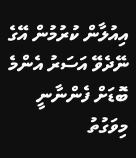އިއުލާން ކުރުމުން އޭގެ ނޭދެވޭ އަސަރު އެންމެ ބޮޑަށް ފެންނާނީ މިވަގުތު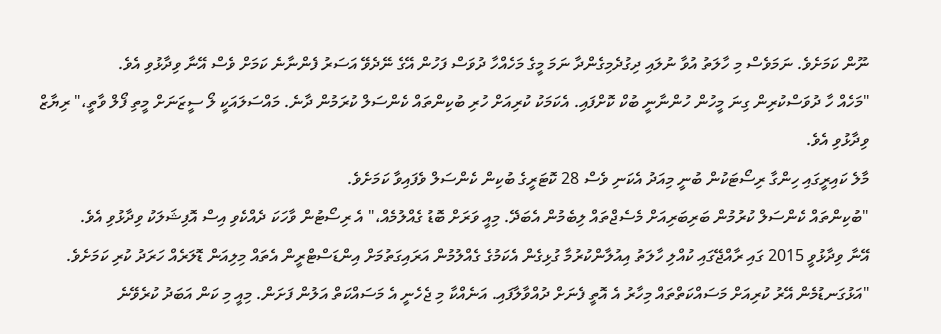ނޫން ކަމަށެވެ. ނަމަވެސް މި ހާލަތު އުވާ ނުލައި ދިގުދެމިގެންދާ ނަމަ މީގެ މަހެއްހާ ދުވަސް ފަހުން އޭގެ ނޭދެވޭ އަސަރު ފެންނާނެ ކަމަށް ވެސް އޭނާ ވިދާޅުވި އެވެ.
"މަހެއް ހާ ދުވަސްކުރިން ގިނަ މީހުން ހުންނާނީ ބުކް ކޮށްފައި. އެކަމަކު ކުރިއަށް ހުރި ބުކިންތައް ކެންސަލް ކުރަމުން ދާނެ. މައްސަލައަކީ ލޯ ސީޒަނަށް މީތި ފޯލް ވާތީ،" ރިޔާޒް ވިދާޅުވި އެވެ.
މާލެ ކައިރީގައި ހިންގާ ރިސޯޓަކުން ބުނީ މިއަދު އެކަނި ވެސް 28 ކޮޓަރީގެ ބުކިން ކެންސަލް ވެފައިވާ ކަމަށެވެ.
"ބުކިންތައް ކެންސަލް ކުރުމުން ބަރިބަރިއަށް މެސެޖްތައް ލިބެމުން އެބަދޭ. މިއީ ވަރަށް ބޮޑު ގެއްލުމެއް،" އެ ރިސޯޓުން ވާހަކަ ދެއްކެވި އިސް އޮފިޝަލަކު ވިދާޅުވި އެވެ.
އޭނާ ވިދާޅުވީ 2015 ގައި ރާއްޖޭގައި ކުއްލި ހާލަތު އިއުލާންކުރުމާ ގުޅިގެން އެކަމުގެ ގެއްލުމުން އަރައިގަތުމަށް އިންޑަސްޓްރީން އެތައް މިލިއަން ޑޮލަރެއް ހަރަދު ކުރި ކަމަށެވެ.
"އަޅުގަނޑުމެން އޭރު ކުރިއަށް މަސައްކަތްތައް މިހާރު އެ އޮތީ ފެނަށް ދުއްވާލާފައި. އަނެއްކާ މި ޖެހެނީ އެ މަސައްކަތް އަލުން ފަށަން. މިއީ މި ކަން އަބަދު ކުރެވޭނެ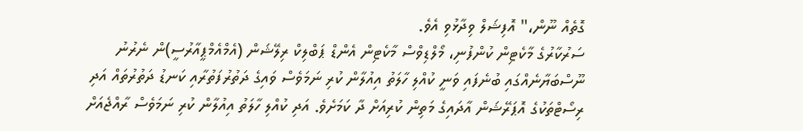ގޮތެއް ނޫން،" އޮފިޝަލް ވިދާޅުވި އެވެ.
ސަރުކާރުގެ މާކެޓިން ކުންފުނި، މޯލްޑިވްސް މާކެޓިން އެންޑް ޕަބްލިކް ރިލޭޝަން (އެމްއެމްޕީއާރުސީ)ން ނެރުނު ނޫސްބަޔާނެއްގައި ބުނެފައި ވަނީ ކުއްލި ހާލަތު އިއުލާން ކުރި ނަމަވެސް ވައިގެ ދަތުރުފަތުރާއި ކަނޑު ދަތުރުތައް އަދި ރިސޯޓްތަކުގެ އޮޕަރޭޝަން އާދައިގެ މަތިން ކުރިއަށް ދާ ކަމަށެވެ. އަދި ކުއްލި ހާލަތު އިއުލާން ކުރި ނަމަވެސް ރާއްޖެއަށް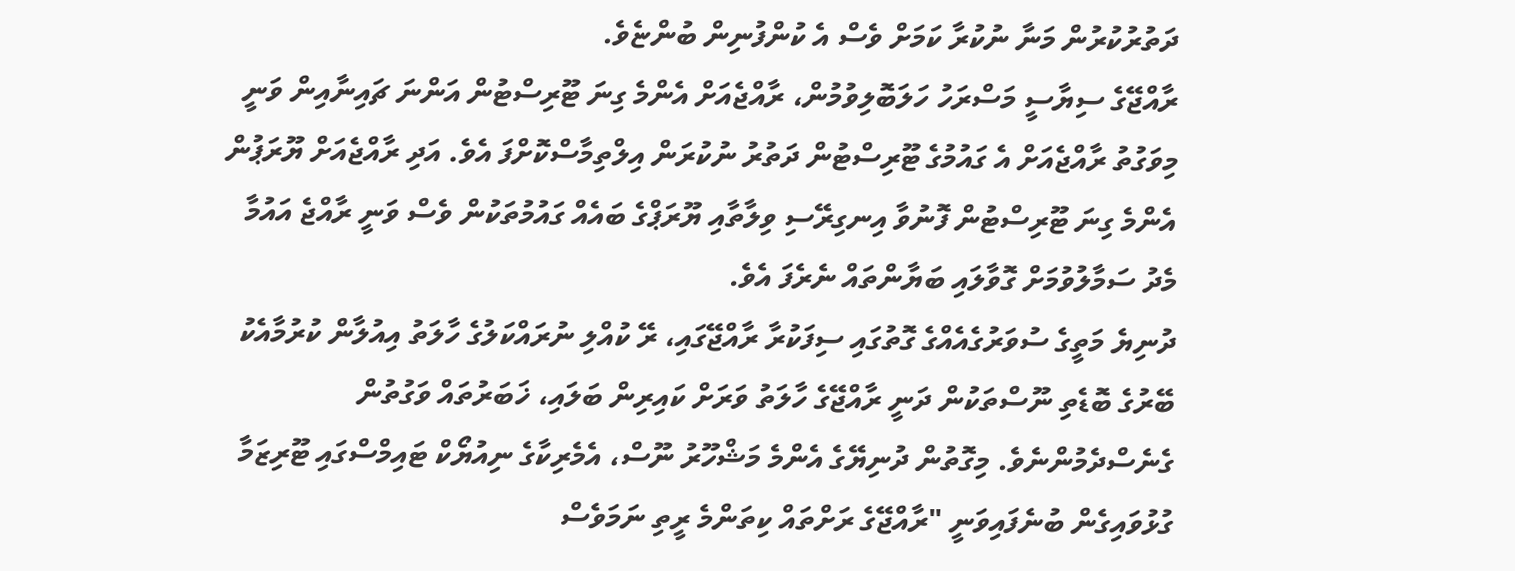ދަތުރުކުރުން މަނާ ނުކުރާ ކަމަށް ވެސް އެ ކުންފުނިން ބުންޏެވެ.
ރާއްޖޭގެ ސިޔާސީ މަސްރަހު ހަލަބޮލިވުމުން، ރާއްޖެއަށް އެންމެ ގިނަ ޓޫރިސްޓުން އަންނަ ޗައިނާއިން ވަނީ މިވަގުތު ރާއްޖެއަށް އެ ގައުމުގެ ޓޫރިސްޓުން ދަތުރު ނުކުރަން އިލްތިމާސްކޮށްފަ އެވެ. އަދި ރާއްޖެއަށް ޔޫރަޕުން އެންމެ ގިނަ ޓޫރިސްޓުން ފޮނުވާ އިނގިރޭސި ވިލާތާއި ޔޫރަޕްގެ ބައެއް ގައުމުތަކުން ވެސް ވަނީ ރާއްޖެ އައުމާ މެދު ސަމާލުވުމަށް ގޮވާލައި ބަޔާންތައް ނެރެފަ އެވެ.
ދުނިޔެ މަތީގެ ސުވަރުގެއެއްގެ ގޮތުގައި ސިފަކުރާ ރާއްޖޭގައި، ރޭ ކުއްލި ނުރައްކަލުގެ ހާލަތު އިއުލާން ކުރުމާއެކު ބޭރުގެ ބޮޑެތި ނޫސްތަކުން ދަނީ ރާއްޖޭގެ ހާލަތު ވަރަށް ކައިރިން ބަލައި، ޚަބަރުތައް ވަގުތުން ގެނެސްދެމުންނެވެ. މިގޮތުން ދުނިޔޭގެ އެންމެ މަޝްހޫރު ނޫސް، އެމެރިކާގެ ނިއުޔޯކް ޓައިމްސްގައި ޓޫރިޒަމާ ގުޅުވައިގެން ބުނެފައިވަނީ "ރާއްޖޭގެ ރަށްތައް ކިތަންމެ ރީތި ނަމަވެސް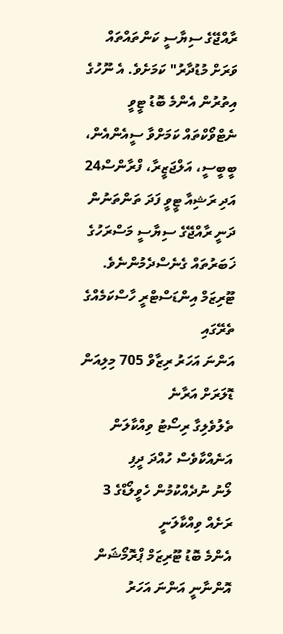ރާއްޖޭގެ ސިޔާސީ ކަންތައްތައް ވަރަށް މުޑުދާރު" ކަމަށެވެ. އެ ނޫހުގެ އިތުރުން އެންމެ ބޮޑު ޓީވީ ނެޓްވޯކްތައް ކަމަށްވާ ސީއެންއެން، ބީބީސީ، އަލްޖަޒީރާ، ފްރާންސް24 އަދި ރަޝިއާ ޓީވީ ފަދަ ތަންތަނުން ދަނީ ރާއްޖޭގެ ސިޔާސީ މަސްރަހުގެ ޚަބަރުތައް ގެނެސްދެމުންނެވެ.
ޓޫރިޒަމް އިންޑަސްޓްރީ ހާސްކަމެއްގެ ތެރޭގައި
އަންނަ އަހަރު ރިޒާވް 705 މިލިއަން ޑޮލަރަށް އަރާނެ
ތެލުވެލިގާ ރިސޯޓު ވިއްކާލަން އަނެއްކާވެސް ހުއްދަ ދީފި
ލޯނު ނުދެއްކުމުން ހެވީލޯޑްގެ 3 ރަށެއް ވިއްކާލަނީ
އެންމެ ބޮޑު ޓޫރިޒަމް ޕްރޮމޯޝަން އޮންނާނީ އަންނަ އަހަރު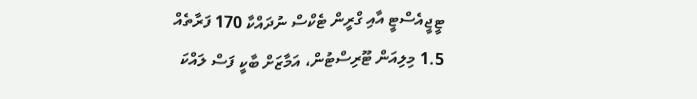ޓީޖީއެސްޓީ އާއި ގްރީން ޓެކްސް ނުދައްކާ 170 ފަރާތެއް
1.5 މިލިއަން ޓޫރިސްޓުން، އަމާޒަށް ބާކީ ފަސް ލައްކަ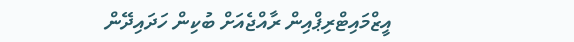އީޒްމައިޓްރިޕްއިން ރާއްޖެއަށް ބުކިން ހަދައިދޭން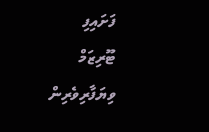ފަށައިފި
ޓޫރިޒަމް ވިޔަފާރިވެރިން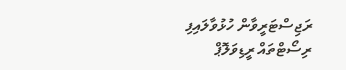ރަޖިސްޓަރީވާން ހުޅުވާލައިފި
ރިސޯޓްތައް ރީޑިވަލޮޕް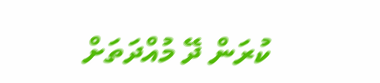ކުރަން ދޭ މުއްދަތަށް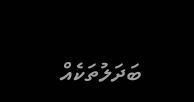ބަދަލުތަކެއް